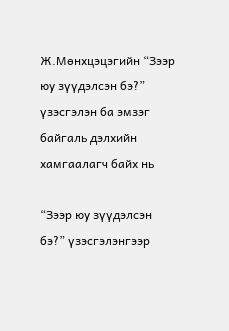Ж.Мөнхцэцэгийн “Зээр юу зүүдэлсэн бэ?” үзэсгэлэн ба эмзэг байгаль дэлхийн хамгаалагч байх нь

“Зээр юу зүүдэлсэн бэ?” үзэсгэлэнгээр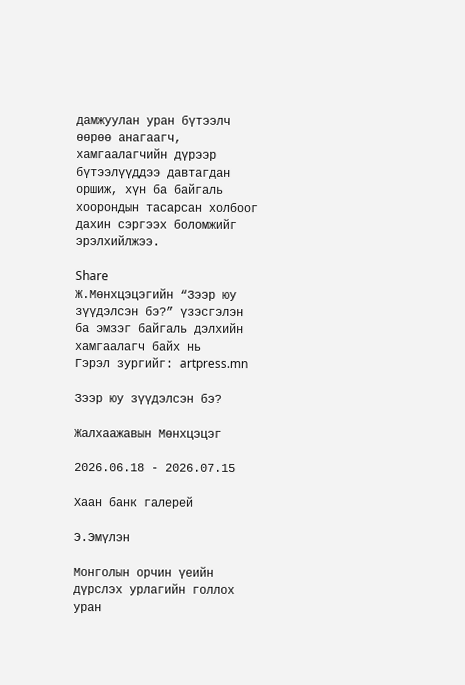дамжуулан уран бүтээлч өөрөө анагаагч, хамгаалагчийн дүрээр бүтээлүүддээ давтагдан оршиж, хүн ба байгаль хоорондын тасарсан холбоог дахин сэргээх боломжийг эрэлхийлжээ.

Share
Ж.Мөнхцэцэгийн “Зээр юу зүүдэлсэн бэ?” үзэсгэлэн ба эмзэг байгаль дэлхийн хамгаалагч байх нь
Гэрэл зургийг: artpress.mn

Зээр юу зүүдэлсэн бэ?

Жалхаажавын Мөнхцэцэг

2026.06.18 - 2026.07.15

Хаан банк галерей

Э.Эмүлэн

Монголын орчин үеийн дүрслэх урлагийн голлох уран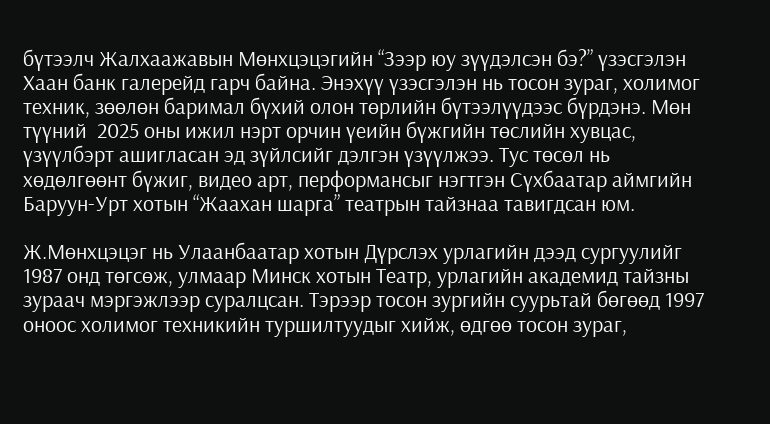бүтээлч Жалхаажавын Мөнхцэцэгийн “Зээр юу зүүдэлсэн бэ?” үзэсгэлэн Хаан банк галерейд гарч байна. Энэхүү үзэсгэлэн нь тосон зураг, холимог техник, зөөлөн баримал бүхий олон төрлийн бүтээлүүдээс бүрдэнэ. Мөн түүний  2025 оны ижил нэрт орчин үеийн бүжгийн төслийн хувцас, үзүүлбэрт ашигласан эд зүйлсийг дэлгэн үзүүлжээ. Тус төсөл нь хөдөлгөөнт бүжиг, видео арт, перформансыг нэгтгэн Сүхбаатар аймгийн Баруун-Урт хотын “Жаахан шарга” театрын тайзнаа тавигдсан юм.

Ж.Мөнхцэцэг нь Улаанбаатар хотын Дүрслэх урлагийн дээд сургуулийг 1987 онд төгсөж, улмаар Минск хотын Театр, урлагийн академид тайзны зураач мэргэжлээр суралцсан. Тэрээр тосон зургийн суурьтай бөгөөд 1997 оноос холимог техникийн туршилтуудыг хийж, өдгөө тосон зураг,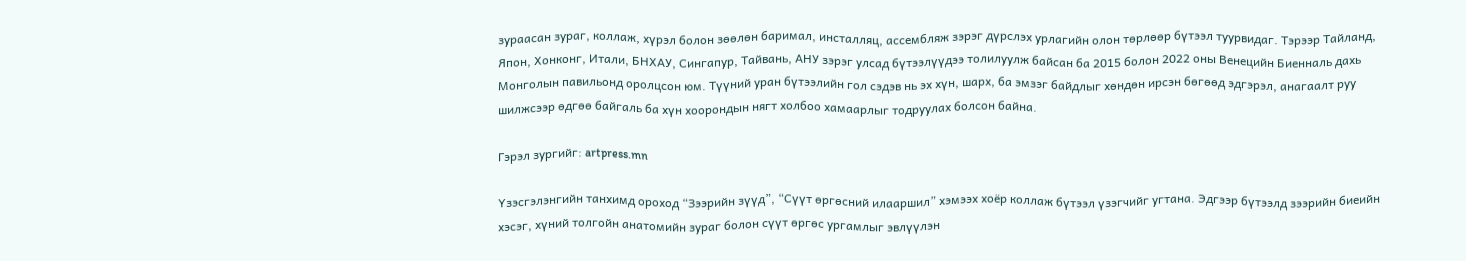зураасан зураг, коллаж, хүрэл болон зөөлөн баримал, инсталляц, ассембляж зэрэг дүрслэх урлагийн олон төрлөөр бүтээл туурвидаг. Тэрээр Тайланд, Япон, Хонконг, Итали, БНХАУ, Сингапур, Тайвань, АНУ зэрэг улсад бүтээлүүдээ толилуулж байсан ба 2015 болон 2022 оны Венецийн Биенналь дахь Монголын павильонд оролцсон юм. Түүний уран бүтээлийн гол сэдэв нь эх хүн, шарх, ба эмзэг байдлыг хөндөн ирсэн бөгөөд эдгэрэл, анагаалт руу шилжсээр өдгөө байгаль ба хүн хоорондын нягт холбоо хамаарлыг тодруулах болсон байна.

Гэрэл зургийг: artpress.mn

Үзэсгэлэнгийн танхимд ороход “Зээрийн зүүд”, “Сүүт өргөсний илааршил” хэмээх хоёр коллаж бүтээл үзэгчийг угтана. Эдгээр бүтээлд зээрийн биеийн хэсэг, хүний толгойн анатомийн зураг болон сүүт өргөс ургамлыг эвлүүлэн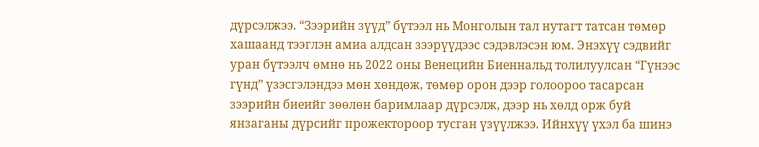дүрсэлжээ. “Зээрийн зүүд” бүтээл нь Монголын тал нутагт татсан төмөр хашаанд тээглэн амиа алдсан зээрүүдээс сэдэвлэсэн юм. Энэхүү сэдвийг уран бүтээлч өмнө нь 2022 оны Венецийн Биеннальд толилуулсан “Гүнээс гүнд” үзэсгэлэндээ мөн хөндөж, төмөр орон дээр голоороо тасарсан зээрийн биеийг зөөлөн баримлаар дүрсэлж, дээр нь хөлд орж буй янзаганы дүрсийг прожектороор тусган үзүүлжээ. Ийнхүү үхэл ба шинэ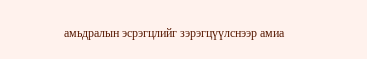амьдралын эсрэгцлийг зэрэгцүүлснээр амиа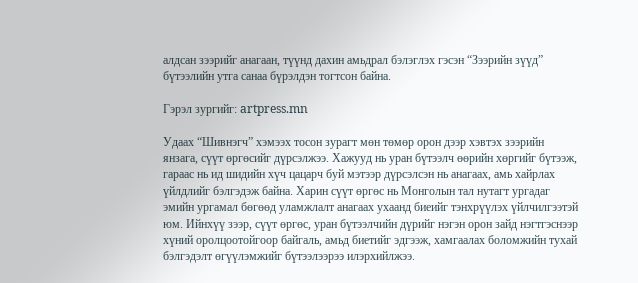алдсан зээрийг анагаан, түүнд дахин амьдрал бэлэглэх гэсэн “Зээрийн зүүд” бүтээлийн утга санаа бүрэлдэн тогтсон байна.

Гэрэл зургийг: artpress.mn

Удаах “Шивнэгч” хэмээх тосон зурагт мөн төмөр орон дээр хэвтэх зээрийн янзага, сүүт өргөсийг дүрсэлжээ. Хажууд нь уран бүтээлч өөрийн хөргийг бүтээж, гараас нь ид шидийн хүч цацарч буй мэтээр дүрсэлсэн нь анагаах, амь хайрлах үйлдлийг бэлгэдэж байна. Харин сүүт өргөс нь Монголын тал нутагт ургадаг эмийн ургамал бөгөөд уламжлалт анагаах ухаанд биеийг тэнхрүүлэх үйлчилгээтэй юм. Ийнхүү зээр, сүүт өргөс, уран бүтээлчийн дүрийг нэгэн орон зайд нэгтгэснээр хүний оролцоотойгоор байгаль, амьд биетийг эдгээж, хамгаалах боломжийн тухай бэлгэдэлт өгүүлэмжийг бүтээлээрээ илэрхийлжээ.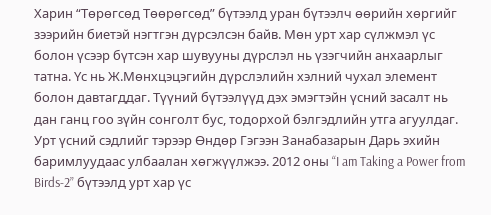Харин “Төрөгсөд Төөрөгсөд” бүтээлд уран бүтээлч өөрийн хөргийг зээрийн биетэй нэгтгэн дүрсэлсэн байв. Мөн урт хар сүлжмэл үс болон үсээр бүтсэн хар шувууны дүрслэл нь үзэгчийн анхаарлыг татна. Үс нь Ж.Мөнхцэцэгийн дүрслэлийн хэлний чухал элемент болон давтагддаг. Түүний бүтээлүүд дэх эмэгтэйн үсний засалт нь дан ганц гоо зүйн сонголт бус, тодорхой бэлгэдлийн утга агуулдаг. Урт үсний сэдлийг тэрээр Өндөр Гэгээн Занабазарын Дарь эхийн баримлуудаас улбаалан хөгжүүлжээ. 2012 оны “I am Taking a Power from Birds-2” бүтээлд урт хар үс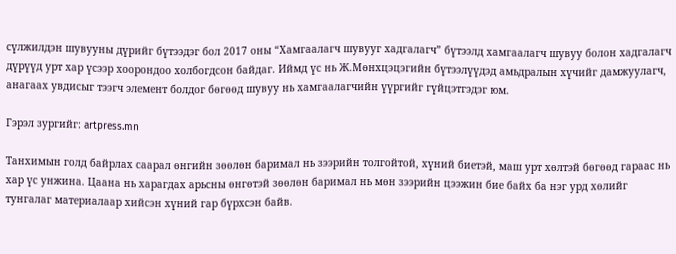сүлжилдэн шувууны дүрийг бүтээдэг бол 2017 оны “Хамгаалагч шувууг хадгалагч” бүтээлд хамгаалагч шувуу болон хадгалагч дүрүүд урт хар үсээр хоорондоо холбогдсон байдаг. Иймд үс нь Ж.Мөнхцэцэгийн бүтээлүүдэд амьдралын хүчийг дамжуулагч, анагаах увдисыг тээгч элемент болдог бөгөөд шувуу нь хамгаалагчийн үүргийг гүйцэтгэдэг юм.

Гэрэл зургийг: artpress.mn

Танхимын голд байрлах саарал өнгийн зөөлөн баримал нь зээрийн толгойтой, хүний биетэй, маш урт хөлтэй бөгөөд гараас нь хар үс унжина. Цаана нь харагдах арьсны өнгөтэй зөөлөн баримал нь мөн зээрийн цээжин бие байх ба нэг урд хөлийг тунгалаг материалаар хийсэн хүний гар бүрхсэн байв.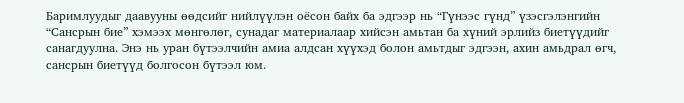Баримлуудыг даавууны өөдсийг нийлүүлэн оёсон байх ба эдгээр нь “Гүнээс гүнд” үзэсгэлэнгийн “Сансрын бие” хэмээх мөнгөлөг, сунадаг материалаар хийсэн амьтан ба хүний эрлийз биетүүдийг санагдуулна. Энэ нь уран бүтээлчийн амиа алдсан хүүхэд болон амьтдыг эдгээн, ахин амьдрал өгч, сансрын биетүүд болгосон бүтээл юм.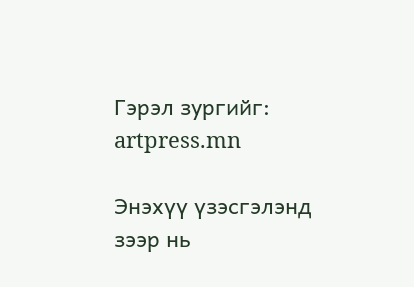Гэрэл зургийг: artpress.mn

Энэхүү үзэсгэлэнд зээр нь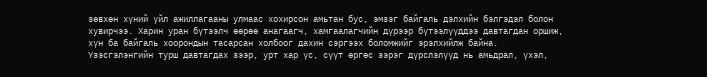зөвхөн хүний үйл ажиллагааны улмаас хохирсон амьтан бус, эмзэг байгаль дэлхийн бэлгэдэл болон хувирчээ. Харин уран бүтээлч өөрөө анагаагч, хамгаалагчийн дүрээр бүтээлүүддээ давтагдан оршиж, хүн ба байгаль хоорондын тасарсан холбоог дахин сэргээх боломжийг эрэлхийлж байна. Үзэсгэлэнгийн турш давтагдах зээр, урт хар үс, сүүт өргөс зэрэг дүрслэлүүд нь амьдрал, үхэл,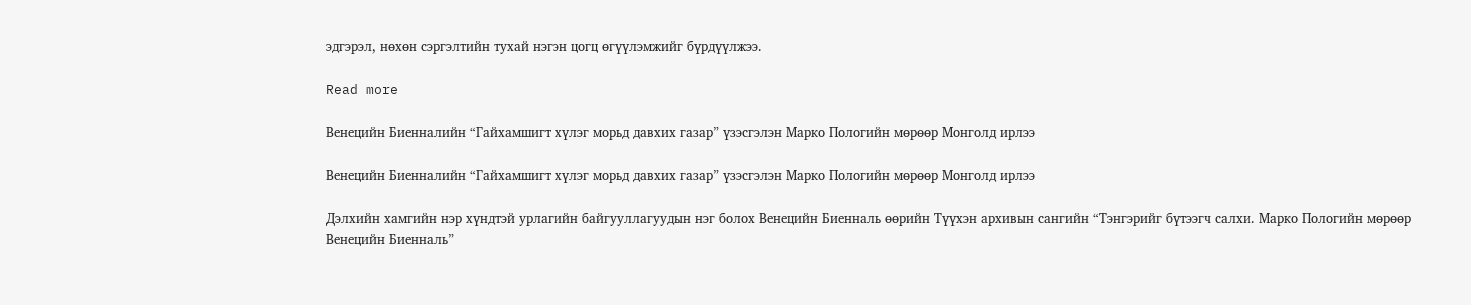эдгэрэл, нөхөн сэргэлтийн тухай нэгэн цогц өгүүлэмжийг бүрдүүлжээ.

Read more

Венецийн Биенналийн “Гайхамшигт хүлэг морьд давхих газар” үзэсгэлэн Марко Пологийн мөрөөр Монголд ирлээ

Венецийн Биенналийн “Гайхамшигт хүлэг морьд давхих газар” үзэсгэлэн Марко Пологийн мөрөөр Монголд ирлээ

Дэлхийн хамгийн нэр хүндтэй урлагийн байгууллагуудын нэг болох Венецийн Биенналь өөрийн Түүхэн архивын сангийн “Тэнгэрийг бүтээгч салхи. Марко Пологийн мөрөөр Венецийн Биенналь”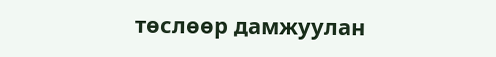төслөөр дамжуулан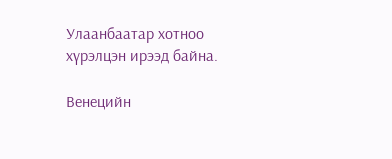Улаанбаатар хотноо хүрэлцэн ирээд байна.

Венецийн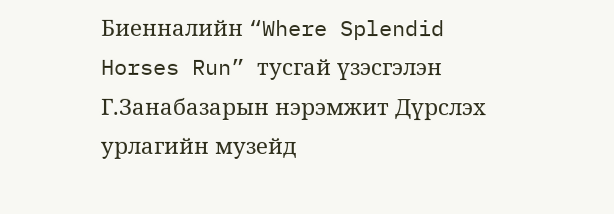Биенналийн “Where Splendid Horses Run” тусгай үзэсгэлэн Г.Занабазарын нэрэмжит Дүрслэх урлагийн музейд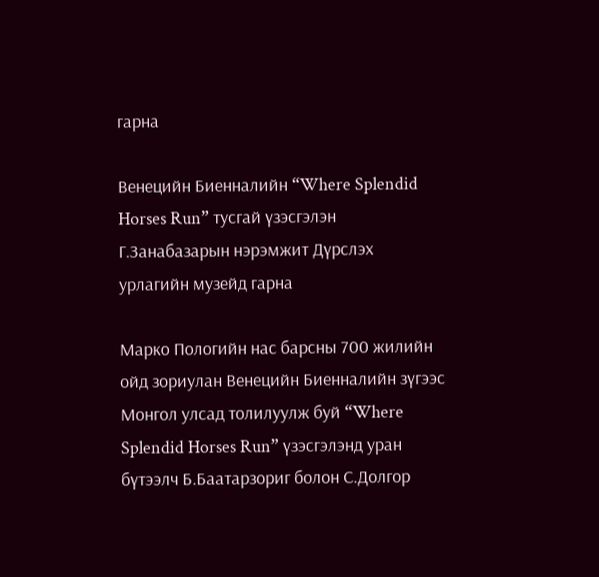гарна

Венецийн Биенналийн “Where Splendid Horses Run” тусгай үзэсгэлэн Г.Занабазарын нэрэмжит Дүрслэх урлагийн музейд гарна

Марко Пологийн нас барсны 700 жилийн ойд зориулан Венецийн Биенналийн зүгээс Монгол улсад толилуулж буй “Where Splendid Horses Run” үзэсгэлэнд уран бүтээлч Б.Баатарзориг болон С.Долгор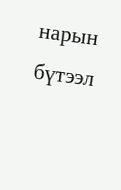нарын бүтээл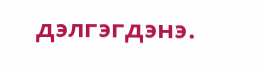дэлгэгдэнэ.